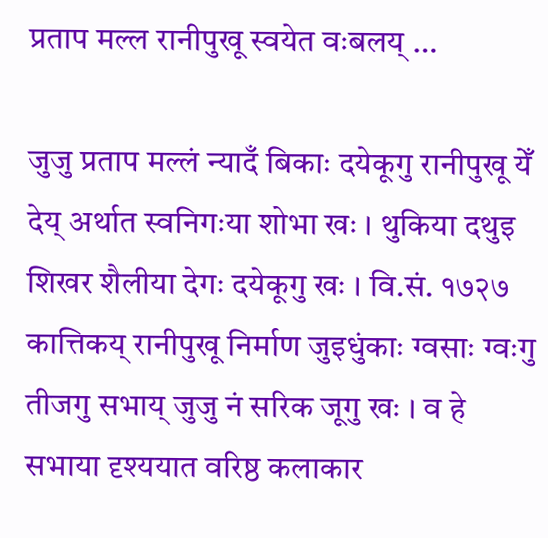प्रताप मल्ल रानीपुखू स्वयेत वःबलय् …

जुजु प्रताप मल्लं न्यादँ बिकाः दयेकूगु रानीपुखू येँ देय् अर्थात स्वनिगःया शोभा खः । थुकिया दथुइ शिखर शैलीया देगः दयेकूगु खः । वि.सं. १७२७ कात्तिकय् रानीपुखू निर्माण जुइधुंकाः ग्वसाः ग्वःगु तीजगु सभाय् जुजु नं सरिक जूगु खः । व हे सभाया दृश्ययात वरिष्ठ कलाकार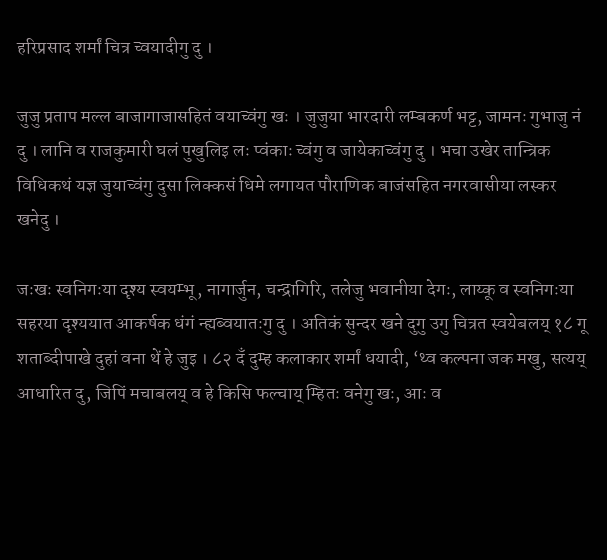हरिप्रसाद शर्मां चित्र च्वयादीगु दु ।

जुजु प्रताप मल्ल बाजागाजासहितं वयाच्वंगु खः । जुजुया भारदारी लम्बकर्ण भट्ट, जामनः गुभाजु नं दु । लानि व राजकुमारी घलं पुखुलिइ लः प्वंकाः च्वंगु व जायेकाच्वंगु दु । भचा उखेर तान्त्रिक विधिकथं यज्ञ जुयाच्वंगु दुसा लिक्कसं धिमे लगायत पौराणिक बाजंसहित नगरवासीया लस्कर खनेदु ।

जःखः स्वनिगःया दृश्य स्वयम्भू, नागार्जुन, चन्द्रागिरि, तलेजु भवानीया देगः, लाय्कू व स्वनिगःया सहरया दृश्ययात आकर्षक धंगं न्ह्यब्वयातःगु दु । अतिकं सुन्दर खने दुगु उगु चित्रत स्वयेबलय् १८ गू शताब्दीपाखे दुहां वना थें हे जुइ । ८२ दँ दुम्ह कलाकार शर्मां धयादी, ‘थ्व कल्पना जक मखु, सत्यय् आधारित दु, जिपिं मचाबलय् व हे किसि फल्चाय् म्हितः वनेगु खः, आः व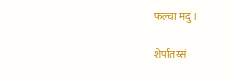फल्चा मदु ।

शेर्पातय्सं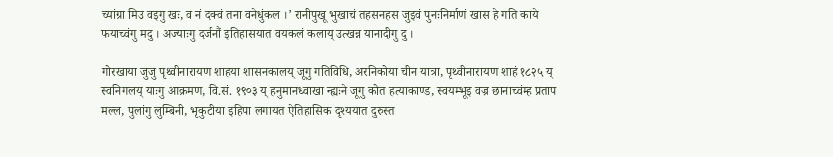च्यांग्रा मिउ वइगु खः, व नं दक्वं तना वनेधुंकल ।’ रानीपुखू भुखाचं तहसनहस जुइवं पुनःनिर्माणं खास हे गति काये फयाच्वंगु मदु । अज्याःगु दर्जनौं इतिहासयात वयकलं कलाय् उत्खन्न यानादीगु दु ।

गोरखाया जुजु पृथ्वीनारायण शाहया शासनकालय् जूगु गतिविधि, अरनिकोया चीन यात्रा, पृथ्वीनारायण शाहं १८२५ य् स्वनिगलय् याःगु आक्रमण, वि.सं. १९०३ य् हनुमानध्वाखा न्ह्यःने जूगु कोत हत्याकाण्ड, स्वयम्भूइ वज्र छानाच्वंम्ह प्रताप मल्ल, पुलांगु लुम्बिनी, भृकुटीया इहिपा लगायत ऐतिहासिक दृश्ययात दुरुस्त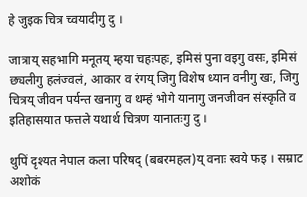हे जुइक चित्र च्वयादीगु दु ।

जात्राय् सहभागि मनूतय् म्हया चहःपहः, इमिसं पुना वइगु वसः, इमिसं छ्यलीगु हलंज्वलं, आकार व रंगय् जिगु विशेष ध्यान वनीगु खः, जिगु चित्रय् जीवन पर्यन्त खनागु व थम्हं भोगे यानागु जनजीवन संस्कृति व इतिहासयात फत्तले यथार्थ चित्रण यानातःगु दु ।

थुपिं दृश्यत नेपाल कला परिषद् (बबरमहल)य् वनाः स्वये फइ । सम्राट अशोकं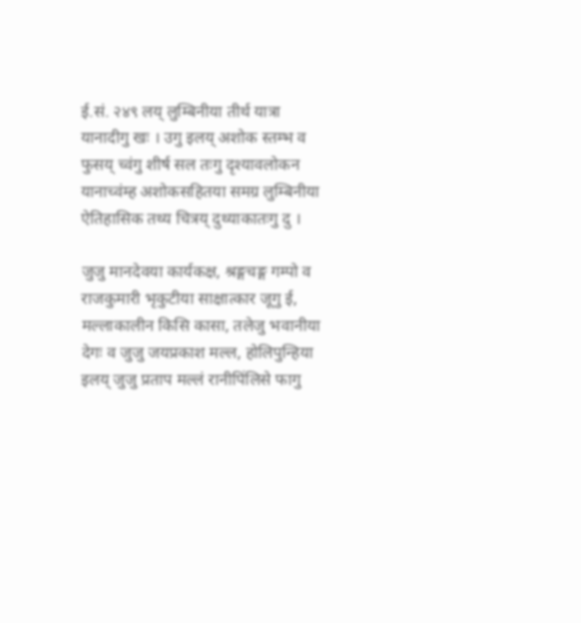ई.सं. २४९ लय् लुम्बिनीया तीर्थ यात्रा यानादीगु खः । उगु इलय् अशोक स्तम्भ व फुसय् च्वंगु शीर्ष सल तःगु दृश्यावलोकन यानाच्वंम्ह अशोकसहितया समग्र लुम्बिनीया ऐतिहासिक तथ्य चित्रय् दुथ्याकातःगु दु ।

जुजु मानदेवया कार्यकक्ष, श्रङ्गचङ्ग गम्पो व राजकुमारी भृकुटीया साक्षात्कार जूगु ई, मल्लाकालीन किसि कासा, तलेजु भवानीया देगः व जुजु जयप्रकाश मल्ल, होलिपुन्हिया इलय् जुजु प्रताप मल्लं रानीपिंलिसे फागु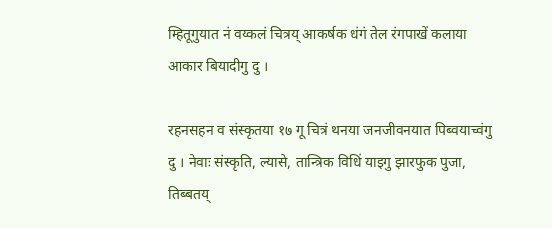म्हितूगुयात नं वय्कलं चित्रय् आकर्षक धंगं तेल रंगपाखें कलाया आकार बियादीगु दु ।

रहनसहन व संस्कृतया १७ गू चित्रं थनया जनजीवनयात पिब्वयाच्वंगु दु । नेवाः संस्कृति, ल्यासे, तान्त्रिक विधिं याइगु झारफुक पुजा, तिब्बतय्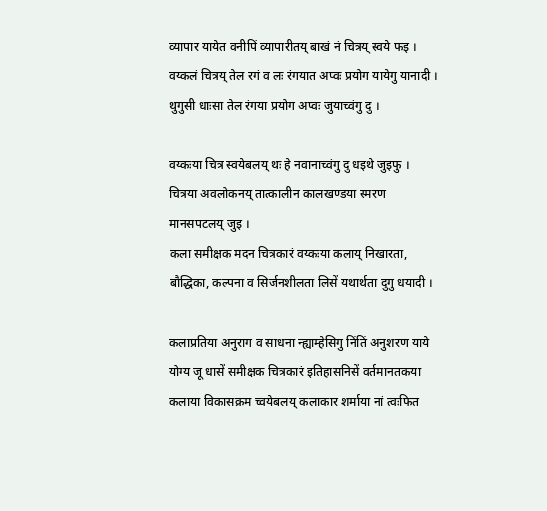व्यापार यायेत वनीपिं व्यापारीतय् बाखं नं चित्रय् स्वये फइ । वय्कलं चित्रय् तेल रगं व लः रंगयात अप्वः प्रयोग यायेगु यानादी । थुगुसी धाःसा तेल रंगया प्रयोग अप्वः जुयाच्वंगु दु ।

वय्कःया चित्र स्वयेबलय् थः हे नवानाच्वंगु दु धइथे जुइफु । चित्रया अवलोकनय् तात्कालीन कालखण्डया स्मरण मानसपटलय् जुइ ।
कला समीक्षक मदन चित्रकारं वय्कःया कलाय् निखारता, बौद्धिका, कल्पना व सिर्जनशीलता लिसें यथार्थता दुगु धयादी ।

कलाप्रतिया अनुराग व साधना न्ह्याम्हेसिगु निंतिं अनुशरण याये योग्य जू धासें समीक्षक चित्रकारं इतिहासनिसें वर्तमानतकया कलाया विकासक्रम च्वयेबलय् कलाकार शर्माया नां त्वःफित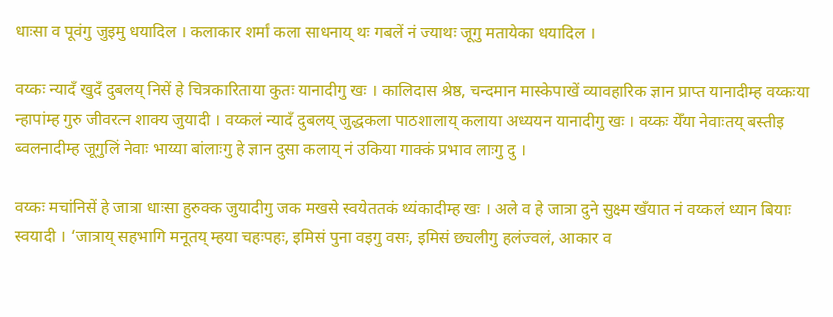धाःसा व पूवंगु जुइमु धयादिल । कलाकार शर्मां कला साधनाय् थः गबलें नं ज्याथः जूगु मतायेका धयादिल ।

वय्कः न्यादँ खुदँ दुबलय् निसें हे चित्रकारिताया कुतः यानादीगु खः । कालिदास श्रेष्ठ, चन्दमान मास्केपाखें व्यावहारिक ज्ञान प्राप्त यानादीम्ह वय्कःया न्हापांम्ह गुरु जीवरत्न शाक्य जुयादी । वय्कलं न्यादँ दुबलय् जुद्धकला पाठशालाय् कलाया अध्ययन यानादीगु खः । वय्कः येँया नेवाःतय् बस्तीइ ब्वलनादीम्ह जूगुलिं नेवाः भाय्या बांलाःगु हे ज्ञान दुसा कलाय् नं उकिया गाक्कं प्रभाव लाःगु दु ।

वय्कः मचांनिसें हे जात्रा धाःसा हुरुक्क जुयादीगु जक मखसे स्वयेततकं थ्यंकादीम्ह खः । अले व हे जात्रा दुने सुक्ष्म खँयात नं वय्कलं ध्यान बियाः स्वयादी । ‘जात्राय् सहभागि मनूतय् म्हया चहःपहः, इमिसं पुना वइगु वसः, इमिसं छ्यलीगु हलंज्वलं, आकार व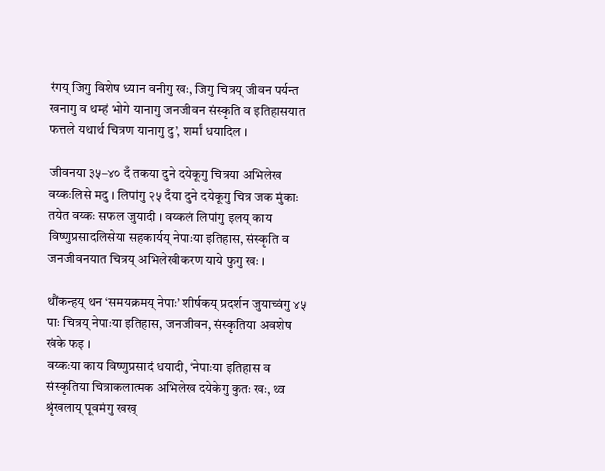रंगय् जिगु विशेष ध्यान वनीगु खः, जिगु चित्रय् जीवन पर्यन्त खनागु व थम्हं भोगे यानागु जनजीवन संस्कृति व इतिहासयात फत्तले यथार्थ चित्रण यानागु दु’, शर्मां धयादिल ।

जीवनया ३५–४० दँ तकया दुने दयेकूगु चित्रया अभिलेख वय्कःलिसे मदु । लिपांगु २५ दँया दुने दयेकूगु चित्र जक मुंकाः तयेत वय्कः सफल जुयादी । वय्कलं लिपांगु इलय् काय विष्णुप्रसादलिसेया सहकार्यय् नेपाःया इतिहास, संस्कृति व जनजीवनयात चित्रय् अभिलेखीकरण याये फुगु खः ।

थौंकन्हय् थन ‘समयक्रमय् नेपाः’ शीर्षकय् प्रदर्शन जुयाच्वंगु ४५ पाः चित्रय् नेपाःया इतिहास, जनजीवन, संस्कृतिया अवशेष खंके फइ ।
वय्कःया काय विष्णुप्रसादं धयादी, ‘नेपाःया इतिहास व संस्कृतिया चित्राकलात्मक अभिलेख दयेकेगु कुतः खः, थ्व श्रृंखलाय् पूवमंगु खख्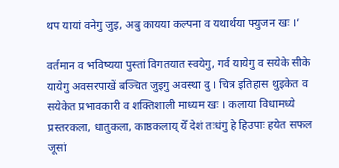थप यायां वनेगु जुइ, अबु कायया कल्पना व यथार्थया फ्युजन खः ।’

वर्तमान व भविष्यया पुस्तां विगतयात स्वयेगु, गर्व यायेगु व सयेके सीके यायेगु अवसरपाखें बञ्चित जुइगु अवस्था दु । चित्र इतिहास थुइकेत व सयेकेत प्रभावकारी व शक्तिशाली माध्यम खः । कलाया विधामध्ये प्रस्तरकला, धातुकला, काष्ठकलाय् येँ देशं तःधंगु हे हिउपाः हयेत सफल जूसां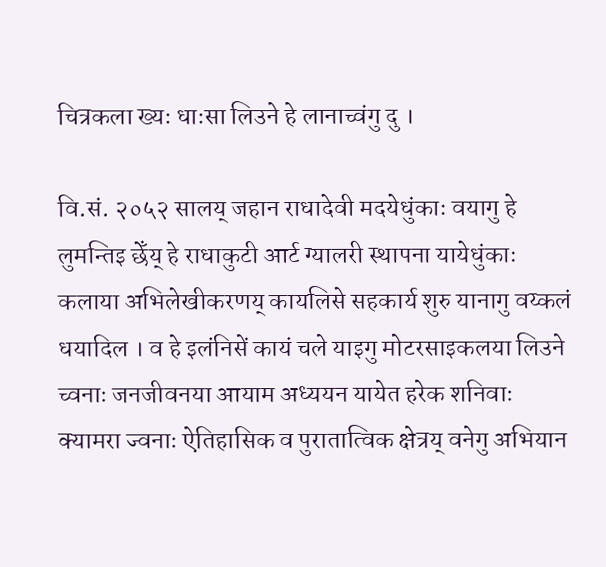चित्रकला ख्यः धाःसा लिउने हे लानाच्वंगु दु ।

वि.सं. २०५२ सालय् जहान राधादेवी मदयेधुंकाः वयागु हे लुमन्तिइ छेँय् हे राधाकुटी आर्ट ग्यालरी स्थापना यायेधुंकाः कलाया अभिलेखीकरणय् कायलिसे सहकार्य शुरु यानागु वय्कलं धयादिल । व हे इलंनिसें कायं चले याइगु मोटरसाइकलया लिउने च्वनाः जनजीवनया आयाम अध्ययन यायेत हरेक शनिवाः क्यामरा ज्वनाः ऐतिहासिक व पुरातात्विक क्षेत्रय् वनेगु अभियान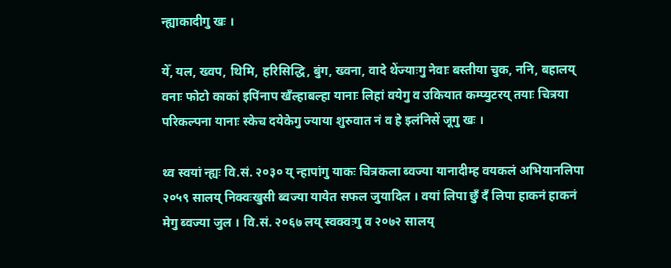न्ह्याकादीगु खः ।

येँ, यल, ख्वप, थिमि, हरिसिद्धि, बुंग, ख्वना, वादे थेंज्याःगु नेवाः बस्तीया चुक, ननि, बहालय् वनाः फोटो काकां इपिंनाप खँल्हाबल्हा यानाः लिहां वयेगु व उकियात कम्प्युटरय् तयाः चित्रया परिकल्पना यानाः स्केच दयेकेगु ज्याया शुरुवात नं व हे इलंनिसें जूगु खः ।

थ्व स्वयां न्ह्यः वि.सं. २०३० य् न्हापांगु याकः चित्रकला ब्वज्या यानादीम्ह वयकलं अभियानलिपा २०५९ सालय् निक्वःखुसी ब्वज्या यायेत सफल जुयादिल । वयां लिपा छुँ दँ लिपा हाकनं हाकनं मेगु ब्वज्या जुल । वि.सं. २०६७ लय् स्वक्वःगु व २०७२ सालय्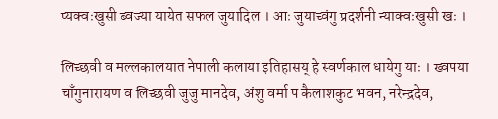प्यक्वःखुसी ब्वज्या यायेत सफल जुयादिल । आः जुयाच्वंगु प्रदर्शनी न्याक्वःखुसी खः ।

लिच्छवी व मल्लकालयात नेपाली कलाया इतिहासय् हे स्वर्णकाल धायेगु याः । ख्वपया चाँगुनारायण व लिच्छवी जुजु मानदेव, अंशु वर्मा प कैलाशकुट भवन, नरेन्द्रदेव,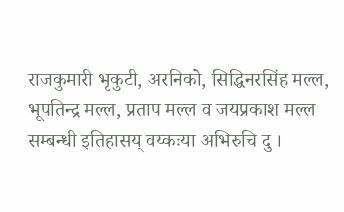राजकुमारी भृकुटी, अरनिको, सिद्धिनरसिंह मल्ल, भूपतिन्द्र मल्ल, प्रताप मल्ल व जयप्रकाश मल्ल सम्बन्धी इतिहासय् वय्कःया अभिरुचि दु ।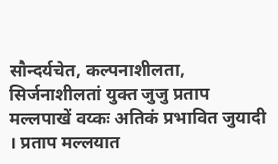सौन्दर्यचेत, कल्पनाशीलता, सिर्जनाशीलतां युक्त जुजु प्रताप मल्लपाखें वय्कः अतिकं प्रभावित जुयादी । प्रताप मल्लयात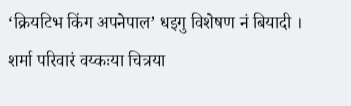‘क्रियटिभ किंग अपनेपाल’ धइगु विशेषण नं बियादी । शर्मा परिवारं वय्कःया चित्रया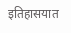इतिहासयात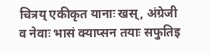चित्रय् एकीकृत यानाः खस्, अंग्रेजी व नेवाः भासं क्याप्सन तयाः सफुतिइ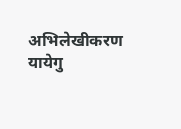अभिलेखीकरण यायेगु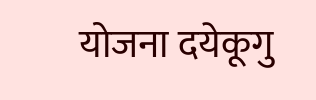योजना दयेकूगु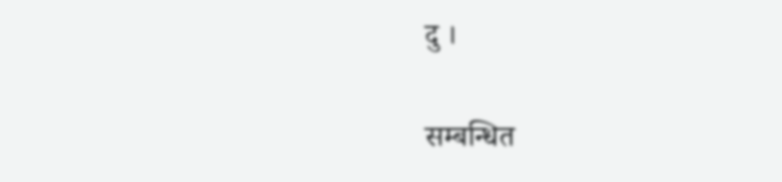दु ।

सम्बन्धित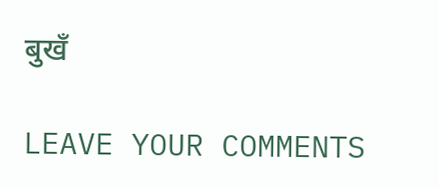बुखँ

LEAVE YOUR COMMENTS